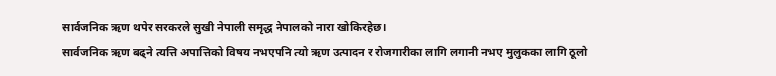सार्वजनिक ऋण थपेर सरकरले सुखी नेपाली समृद्ध नेपालको नारा खोकिरहेछ।
सार्वजनिक ऋण बढ्ने त्यत्ति अपात्तिको विषय नभएपनि त्यो ऋण उत्पादन र रोजगारीका लागि लगानी नभए मुलुकका लागि ठूलो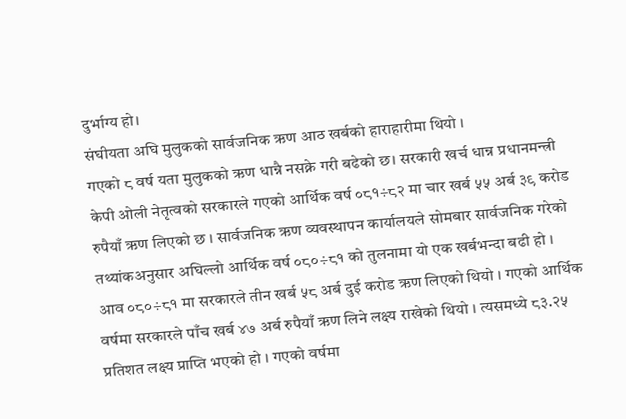दुर्भाग्य हो।
संघीयता अघि मुलुकको सार्वजनिक ऋण आठ खर्बको हाराहारीमा थियो ।
गएको ८ वर्ष यता मुलुकको ऋण धान्नै नसक्ने गरी बढेको छ। सरकारी खर्च धान्न प्रधानमन्त्री केपी ओली नेतृत्वको सरकारले गएको आर्थिक वर्ष ०८१÷८२ मा चार खर्ब ५५ अर्ब ३९ करोड रुपैयाँ ऋण लिएको छ । सार्वजनिक ऋण व्यवस्थापन कार्यालयले सोमबार सार्वजनिक गरेको तथ्यांकअनुसार अघिल्लो आर्थिक वर्ष ०८०÷८१ को तुलनामा यो एक खर्बभन्दा बढी हो ।
आव ०८०÷८१ मा सरकारले तीन खर्ब ५८ अर्ब दुई करोड ऋण लिएको थियो । गएको आर्थिक वर्षमा सरकारले पाँच खर्ब ४७ अर्ब रुपैयाँ ऋण लिने लक्ष्य राखेको थियो । त्यसमध्ये ८३.२५ प्रतिशत लक्ष्य प्राप्ति भएको हो । गएको वर्षमा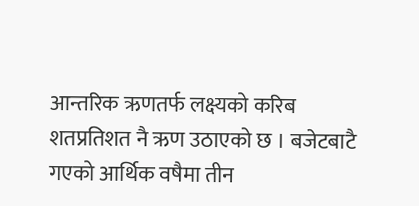आन्तरिक ऋणतर्फ लक्ष्यको करिब शतप्रतिशत नै ऋण उठाएको छ । बजेटबाटै गएको आर्थिक वषैमा तीन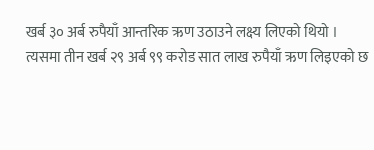खर्ब ३० अर्ब रुपैयाँ आन्तरिक ऋण उठाउने लक्ष्य लिएको थियो ।
त्यसमा तीन खर्ब २९ अर्ब ९९ करोड सात लाख रुपैयाँ ऋण लिइएको छ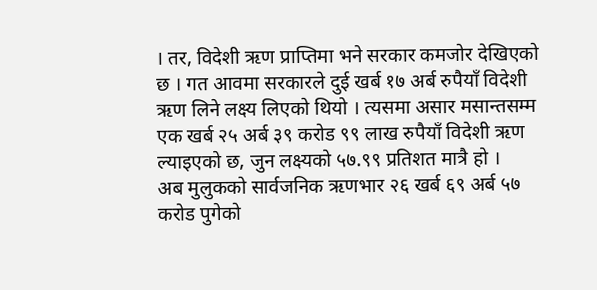। तर, विदेशी ऋण प्राप्तिमा भने सरकार कमजोर देखिएको छ । गत आवमा सरकारले दुई खर्ब १७ अर्ब रुपैयाँ विदेशी ऋण लिने लक्ष्य लिएको थियो । त्यसमा असार मसान्तसम्म एक खर्ब २५ अर्ब ३९ करोड ९९ लाख रुपैयाँ विदेशी ऋण ल्याइएको छ, जुन लक्ष्यको ५७.९९ प्रतिशत मात्रै हो ।
अब मुलुकको सार्वजनिक ऋणभार २६ खर्ब ६९ अर्ब ५७ करोड पुगेको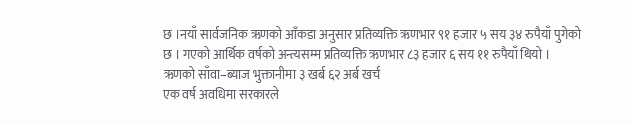छ ।नयाँ सार्वजनिक ऋणको आँकडा अनुसार प्रतिव्यक्ति ऋणभार ९१ हजार ५ सय ३४ रुपैयाँ पुगेको छ । गएको आर्थिक वर्षको अन्त्यसम्म प्रतिव्यक्ति ऋणभार ८३ हजार ६ सय ११ रुपैयाँ थियो ।
ऋणको साँवा–ब्याज भुक्तानीमा ३ खर्ब ६२ अर्ब खर्च
एक वर्ष अवधिमा सरकारले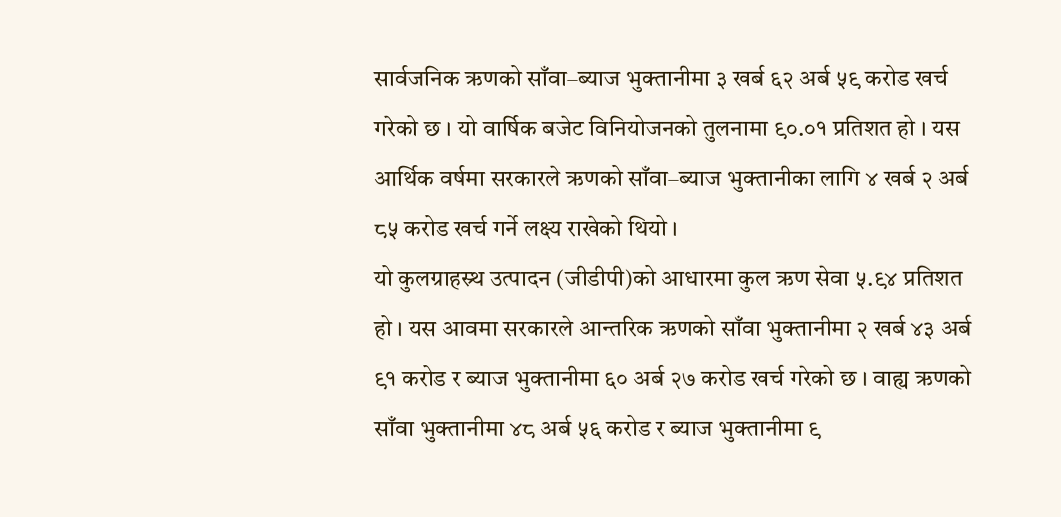सार्वजनिक ऋणको साँवा–ब्याज भुक्तानीमा ३ खर्ब ६२ अर्ब ५९ करोड खर्च गरेको छ । यो वार्षिक बजेट विनियोजनको तुलनामा ९०.०१ प्रतिशत हो । यस आर्थिक वर्षमा सरकारले ऋणको साँवा–ब्याज भुक्तानीका लागि ४ खर्ब २ अर्ब ८५ करोड खर्च गर्ने लक्ष्य राखेको थियो ।
यो कुलग्राहस्र्थ उत्पादन (जीडीपी)को आधारमा कुल ऋण सेवा ५.९४ प्रतिशत हो । यस आवमा सरकारले आन्तरिक ऋणको साँवा भुक्तानीमा २ खर्ब ४३ अर्ब ९१ करोड र ब्याज भुक्तानीमा ६० अर्ब २७ करोड खर्च गरेको छ । वाह्य ऋणको साँवा भुक्तानीमा ४८ अर्ब ५६ करोड र ब्याज भुक्तानीमा ९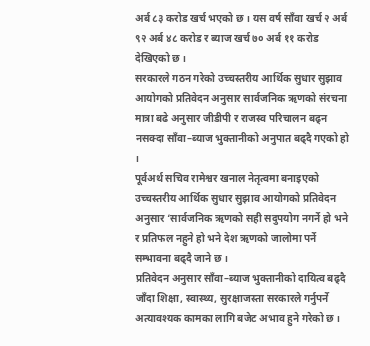अर्ब ८३ करोड खर्च भएको छ । यस वर्ष साँवा खर्च २ अर्ब ९२ अर्ब ४८ करोड र ब्याज खर्च ७० अर्ब ११ करोड देखिएको छ ।
सरकारले गठन गरेको उच्चस्तरीय आर्थिक सुधार सुझाव आयोगको प्रतिवेदन अनुसार सार्वजनिक ऋणको संरचना मात्रा बढे अनुसार जीडीपी र राजस्व परिचालन बढ्न नसक्दा साँवा–ब्याज भुक्तानीको अनुपात बढ्दै गएको हो ।
पूर्वअर्थ सचिव रामेश्वर खनाल नेतृत्वमा बनाइएको उच्चस्तरीय आर्थिक सुधार सुझाव आयोगको प्रतिवेदन अनुसार ‘सार्वजनिक ऋणको सही सदुपयोग नगर्ने हो भने र प्रतिफल नहुने हो भने देश ऋणको जालोमा पर्ने सम्भावना बढ्दै जाने छ ।
प्रतिवेदन अनुसार साँवा–ब्याज भुक्तानीको दायित्व बढ्दै जाँदा शिक्षा, स्वास्थ्य, सुरक्षाजस्ता सरकारले गर्नुपर्ने अत्यावश्यक कामका लागि बजेट अभाव हुने गरेको छ ।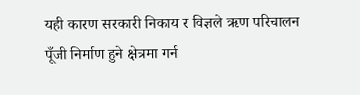यही कारण सरकारी निकाय र विज्ञले ऋण परिचालन पूँजी निर्माण हुने क्षेत्रमा गर्न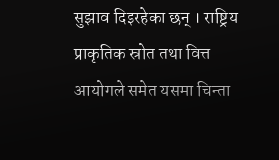सुझाव दिइरहेका छन् । राष्ट्रिय प्राकृतिक स्रोत तथा वित्त आयोगले समेत यसमा चिन्ता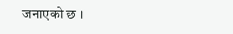जनाएको छ ।